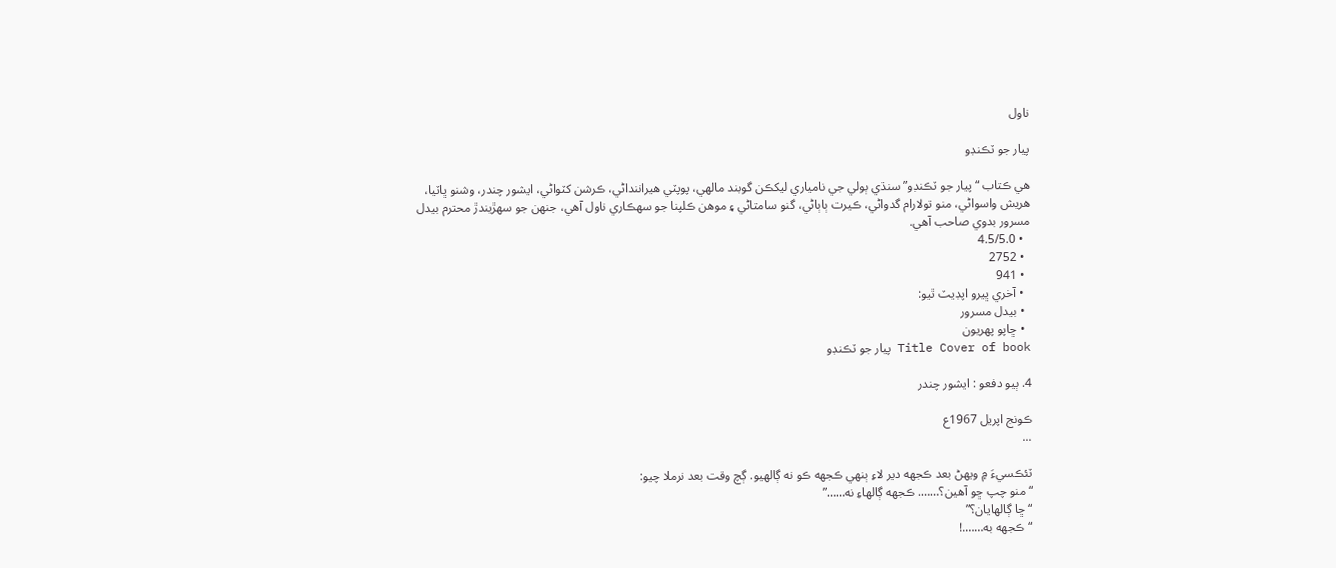ناول

پيار جو ٽڪنڊو

هي ڪتاب “پيار جو ٽڪنڊو” سنڌي ٻولي جي نامياري ليکڪن گوبند مالهي، پوپٽي هيراننداڻي، ڪرشن کٽواڻي، ايشور چندر، وشنو ڀاٽيا، هريش واسواڻي، منو تولارام گدواڻي، ڪيرت ٻاٻاڻي، گنو سامتاڻي ۽ موهن ڪلپنا جو سهڪاري ناول آهي، جنهن جو سهڙيندڙ محترم بيدل مسرور بدوي صاحب آهي.
  • 4.5/5.0
  • 2752
  • 941
  • آخري ڀيرو اپڊيٽ ٿيو:
  • بيدل مسرور
  • ڇاپو پھريون
Title Cover of book پيار جو ٽڪنڊو

4. ٻيو دفعو : ايشور چندر

ڪونج اپريل 1967ع
...

ٽئڪسيءَ ۾ ويهڻ بعد ڪجهه دير لاءِ ٻنهي ڪجهه ڪو نه ڳالهيو. ڳچ وقت بعد نرملا چيو:
“منو چپ ڇو آهين؟……. ڪجهه ڳالهاءِ نه……”
“ڇا ڳالهايان؟”
“ڪجهه به…….!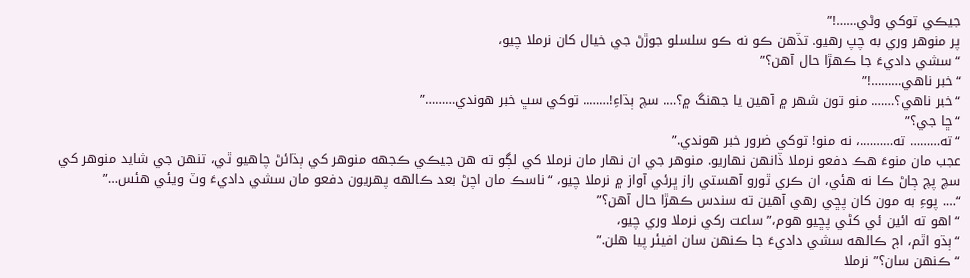جيڪي توکي وڻي……!”
پر منوهر وري به چپ رهيو. تڏهن ڪو نه ڪو سلسلو جوڙڻ جي خيال کان نرملا چيو،
“سشي داديءَ جا ڪهڙا حال آهن؟”
“خبر ناهي………!”
“خبر ناهي؟……. منو تون شهر ۾ آهين يا جهنگ ۾؟…. سچ ٻڌاءِ!…….. توکي سڀ خبر هوندي………”
“ڇا جي؟”
“ته……… ته……….، نه منو! توکي ضرور خبر هوندي.”
عجب مان منوءَ هڪ دفعو نرملا ڏانهن نهاريو. منوهر جي ان نهار مان نرملا کي لڳو ته هن جيڪي ڪجهه منوهر کي ٻڌائڻ چاهيو ٿي، تنهن جي شايد منوهر کي سچ پچ ڄاڻ ڪا نه هئي، ان ڪري ٿورو آهستي راز ڀرئي آواز ۾ نرملا چيو، “ناسڪ مان اچڻ بعد ڪالهه پهريون دفعو مان سشي داديءَ وٽ ويئي هئس…”
“…. پوءِ به مون کان پڇي رهي آهين ته سندس ڪهڙا حال آهن؟”
“اهو ته ائين ئي کڻي پڇيو هوم،” ساعت رکي نرملا وري چيو،
“ٻڌو اٿم، اڄ ڪالهه سشي داديءَ جا ڪنهن سان افيئر پيا هلن.”
“ڪنهن سان؟” نرملا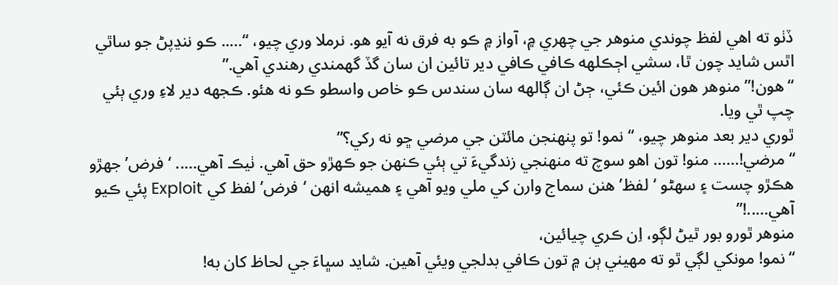ڏٺو ته اهي لفظ چوندي منوهر جي چهري ۾، آواز ۾ ڪو به فرق نه آيو هو. نرملا وري چيو، “….. ڪو ننڍپڻ جو ساٿي اٿس شايد چون ٿا، سشي اڄڪلهه ڪافي ڪافي دير تائين ان سان گڏ گهمندي رهندي آهي.”
“هون!” منوهر هون ائين ڪئي، ڄڻ ان ڳالهه سان سندس ڪو خاص واسطو ڪو نه هئو. ڪجهه دير لاءِ وري ٻئي چپ ٿي ويا.
ٿوري دير بعد منوهر چيو، “نمو! تو پنهنجن مائٽن جي مرضي ڇو نه رکي؟”
“مرضي!…… منو! تون اهو سوچ ته منهنجي زندگيءَ تي ٻئي ڪنهن جو ڪهڙو حق آهي. ٺيڪ آهي….. ‘فرض’ جهڙو هڪڙو چست ۽ سهڻو ‘لفظ’ هنن سماج وارن کي ملي ويو آهي ۽ هميشه انهن ‘فرض’ لفظ کي Exploit پئي ڪيو آهي…..!”
منوهر ٿورو بور ٿيڻ لڳو، اِن ڪري چيائين،
“نمو! مونکي لڳي ٿو ته مهيني ٻن ۾ تون ڪافي بدلجي ويئي آهين. شايد سڀاءَ جي لحاظ کان به!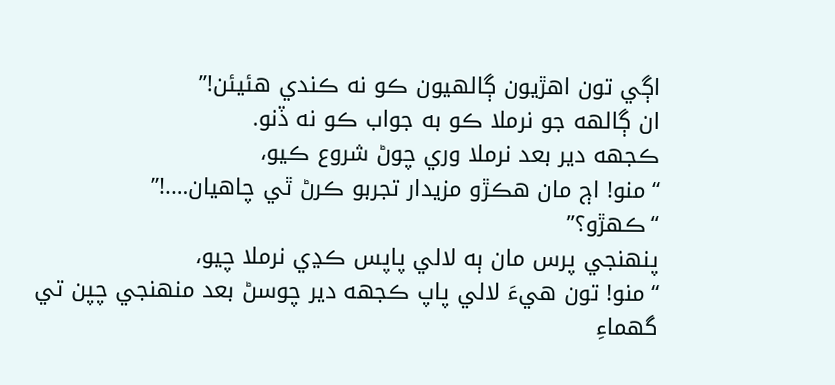اڳي تون اهڙيون ڳالهيون ڪو نه ڪندي هئيئن!”
ان ڳالهه جو نرملا ڪو به جواب ڪو نه ڏنو.
ڪجهه دير بعد نرملا وري چوڻ شروع ڪيو،
“منو! اڄ مان هڪڙو مزيدار تجربو ڪرڻ ٿي چاهيان….!”
“ڪهڙو؟”
پنهنجي پرس مان ٻه لالي پاپس ڪڍي نرملا چيو،
“منو! تون هيءَ لالي پاپ ڪجهه دير چوسڻ بعد منهنجي چپن تي گهماءِ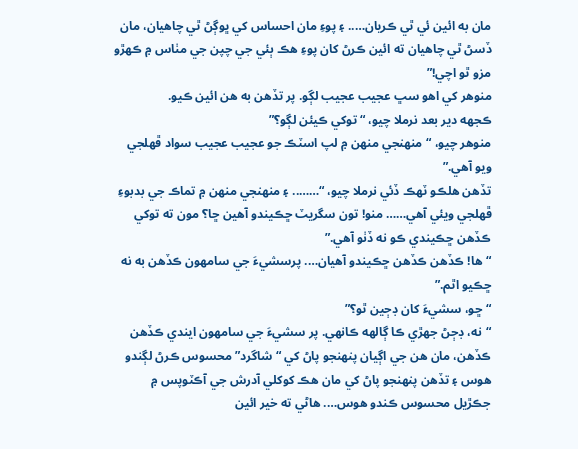مان به ائين ئي ٿي ڪريان….. ۽ پوءِ مان احساس کي ڀوڳڻ ٿي چاهيان، مان ڏسڻ ٿي چاهيان ته ائين ڪرڻ کان پوءِ هڪ ٻئي جي چپن جي مٺاس ۾ ڪهڙو مزو ٿو اچي!”
منوهر کي اهو سڀ عجيب عجيب لڳو. پر تڏهن به هن ائين ڪيو.
ڪجهه دير بعد نرملا چيو، “توکي ڪيئن لڳو؟”
منوهر چيو، “منهنجي منهن ۾ لپ اسٽڪ جو عجيب عجيب سواد ڦهلجي ويو آهي.”
تڏهن هلڪو ٽهڪ ڏئي نرملا چيو، “…….. ۽ منهنجي منهن ۾ تماڪ جي بدبوءِ ڦهلجي ويئي آهي…… منو! تون سگريٽ ڇڪيندو آهين ڇا؟ مون ته توکي ڪڏهن ڇڪيندي ڪو نه ڏٺو آهي.”
“ها! ڪڏهن ڪڏهن ڇڪيندو آهيان…. پرسشيءَ جي سامهون ڪڏهن به نه ڇڪيو اٿم.”
“ڇو، سشيءَ کان ڊڄين ٿو؟”
“نه، ڊڄڻ جهڙي ڪا ڳالهه ڪانهي. پر سشيءَ جي سامهون ايندي ڪڏهن ڪڏهن، مان هن جي اڳيان پنهنجو پاڻ کي “شاگرد” محسوس ڪرڻ لڳندو هوس ۽ تڏهن پنهنجو پاڻ کي مان هڪ کوکلي آدرش جي آڪٽوپس ۾ جڪڙيل محسوس ڪندو هوس…. هاڻي ته خير ائين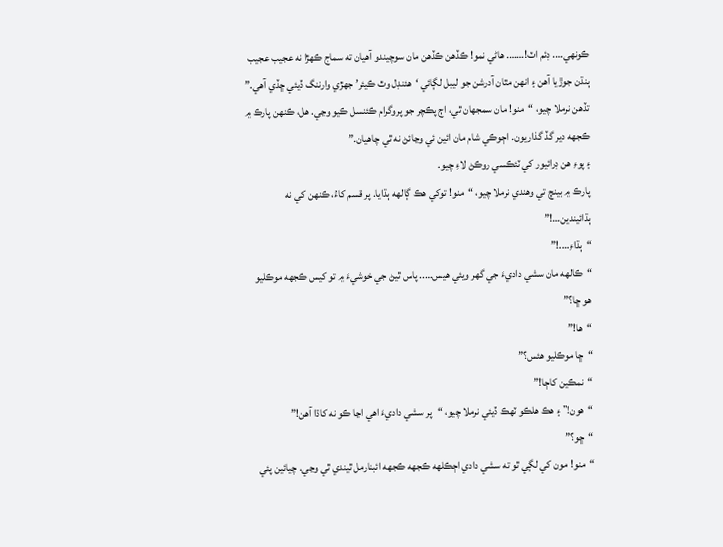ڪونهي…. ڊئم اٽ!……. هاڻي نمو! ڪڏهن ڪڏهن مان سوچيندو آهيان ته سماج ڪهڙا نه عجيب عجيب ٻنڌن جوڙيا آهن ۽ انهن مٿان آدرشن جو ليبل لڳائي ‘هئنڊل وٿ ڪيئر’ جهڙي وارننگ ڏيئي ڇڏي آهي.”
تڏهن نرملا چيو، “منو! مان سمجهان ٿي، اڄ پڪچر جو پروگرام ڪئنسل ڪيو وڃي. هل، ڪنهن پارڪ ۾ ڪجهه دير گڏ گذاريون. اڄوڪي شام مان ائين ئي وڃائڻ نه ٿي چاهيان.”
۽ پوءِ هن ڊرائيور کي ٽئڪسي روڪڻ لاءِ چيو.
پارڪ ۾ بينچ تي وهندي نرملا چيو، “منو! توکي هڪ ڳالهه ٻڌايا. پر قسم کاءُ، ڪنهن کي نه ٻڌائيندين…!”
“ٻڌاءِ….!”
“ڪالهه مان سشي داديءَ جي گهر ويئي هيس….. پاس ٿيڻ جي خوشيءَ ۾ تو کيس ڪجهه موڪليو هو ڇا؟”
“ها!”
“ڇا موڪليو هئس؟”
“نمڪين کاڄا!”
“هون!” ۽ هڪ هلڪو ٽهڪ ڏيئي نرملا چيو، “پر سشي داديءَ اهي اڃا ڪو نه کاڌا آهن!”
“ڇو؟”
“منو! مون کي لڳي ٿو ته سشي دادي اڄڪلهه ڪجهه ڪجهه ائبنارمل ٿيندي ٿي وڃي. چيائين پئي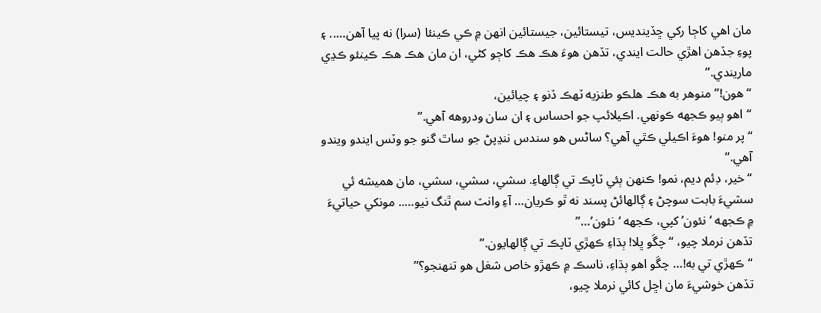مان اهي کاڄا رکي ڇڏينديس، تيستائين، جيستائين انهن ۾ ڪي ڪينئا (سرا) نه پيا آهن….. ۽ پوءِ جڏهن اهڙي حالت ايندي، تڏهن هوءَ هڪ هڪ کاڄو کڻي، ان مان هڪ هڪ ڪينئو ڪڍي ماريندي.”
“هون!” منوهر به هڪ هلڪو طنزيه ٽهڪ ڏنو ۽ چيائين،
“اهو ٻيو ڪجهه ڪونهي. اڪيلائپ جو احساس ۽ ان سان ودروهه آهي.”
“پر منو! هوءَ اڪيلي ڪٿي آهي؟ ساڻس هو سندس ننڍپڻ جو ساٿ گنو جو وٽس ايندو ويندو آهي.”
“خير، ڊئم ديم، نمو! ڪنهن ٻئي ٽاپڪ تي ڳالهاءِ. سشي، سشي، سشي، مان هميشه ئي سشيءَ بابت سوچڻ ۽ ڳالهائڻ پسند نه ٿو ڪريان… آءِ وانٽ سم ٿنگ نيو….. مونکي حياتيءَ ۾ ڪجهه ‘نئون’ کپي، ڪجهه ‘نئون’…”
تڏهن نرملا چيو، “چڱو ڀلا! ٻڌاءِ ڪهڙي ٽاپڪ تي ڳالهايون.”
“ڪهڙي تي به!… چڱو اهو ٻڌاءِ، ناسڪ ۾ ڪهڙو خاص شغل هو تنهنجو؟”
تڏهن خوشيءَ مان اڇل کائي نرملا چيو،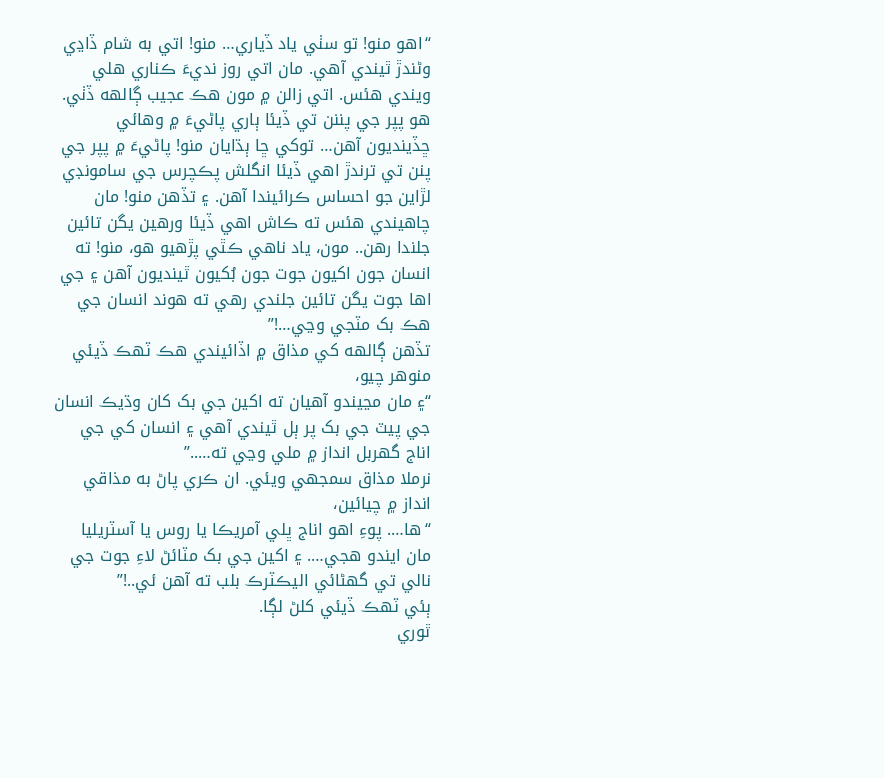“اهو منو! تو سٺي ياد ڏياري… منو! اتي به شام ڏاڍي وڻندڙ ٿيندي آهي. مان اتي روز نديءَ ڪناري هلي ويندي هئس. اتي زالن ۾ مون هڪ عجيب ڳالهه ڏٺي. هو پپر جي پننن تي ڏيئا ٻاري پاڻيءَ ۾ وهائي ڇڏينديون آهن… توکي ڇا ٻڌايان منو! پاڻيءَ ۾ پپر جي پنن تي ترندڙ اهي ڏيئا انگلش پڪچرس جي سامونڊي لڙاين جو احساس ڪرائيندا آهن. ۽ تڏهن منو! مان چاهيندي هئس ته ڪاش اهي ڏيئا ورهين يگن تائين جلندا رهن.. مون، ياد ناهي ڪٿي پڙهيو هو، منو! ته انسان جون اکيون جوت جون بُکيون ٿينديون آهن ۽ جي اها جوت يگن تائين جلندي رهي ته هوند انسان جي هڪ بک مٽجي وڃي…!”
تڏهن ڳالهه کي مذاق ۾ اڏائيندي هڪ ٽهڪ ڏيئي منوهر چيو،
“۽ مان مڃيندو آهيان ته اکين جي بک کان وڌيڪ انسان جي پيٽ جي بک پر ٻل ٿيندي آهي ۽ انسان کي جي اناج گهربل انداز ۾ ملي وڃي ته…..”
نرملا مذاق سمجهي ويئي. ان ڪري پاڻ به مذاقي انداز ۾ چيائين،
“ها…. پوءِ اهو اناج ڀلي آمريڪا يا روس يا آسٽريليا مان ايندو هجي…. ۽ اکين جي بک مٽائڻ لاءِ جوت جي نالي تي گهڻائي اليڪٽرڪ بلب ته آهن ئي..!”
ٻئي ٽهڪ ڏيئي کلڻ لڳا.
ٿوري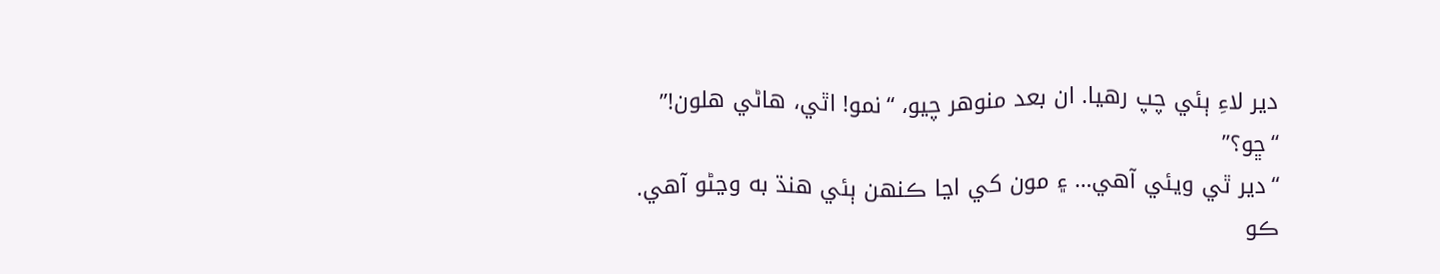دير لاءِ ٻئي چپ رهيا. ان بعد منوهر چيو، “نمو! اٿي، هاڻي هلون!”
“ڇو؟”
“دير ٿي ويئي آهي… ۽ مون کي اڃا ڪنهن ٻئي هنڌ به وڃڻو آهي. ڪو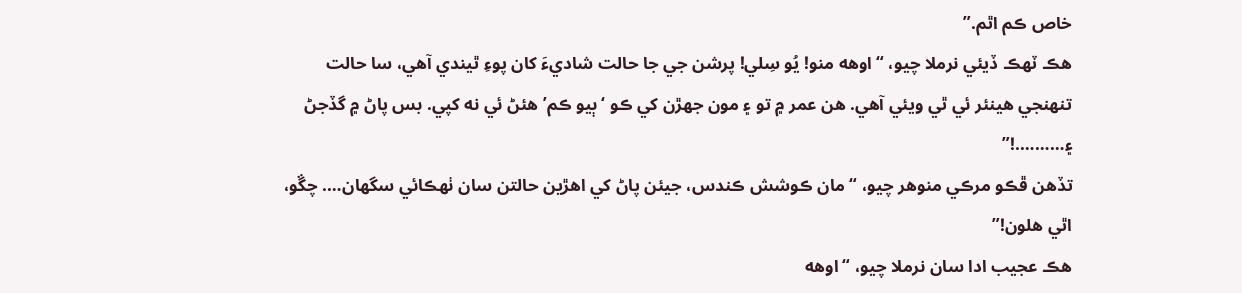خاص ڪم اٿم.”
هڪ ٽهڪ ڏيئي نرملا چيو، “اوهه منو! يُو سِلي! پرشن جي جا حالت شاديءَ کان پوءِ ٿيندي آهي، سا حالت تنهنجي هينئر ئي ٿي ويئي آهي. هن عمر ۾ تو ۽ مون جهڙن کي ڪو ‘ٻيو ڪم’ هئڻ ئي نه کپي. بس پاڻ ۾ گڏجڻ ۽……….!”
تڏهن ڦڪو مرڪي منوهر چيو، “مان ڪوشش ڪندس، جيئن پاڻ کي اهڙين حالتن سان ٺهڪائي سگهان…. چڱو، اٿي هلون!”
هڪ عجيب ادا سان نرملا چيو، “اوهه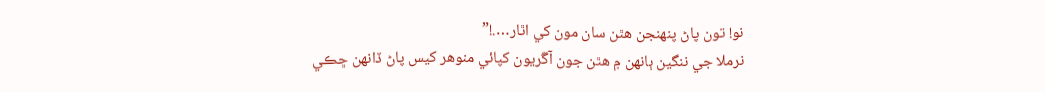نو! تون پاڻ پنهنجن هٿن سان مون کي اٿار….!”
نرملا جي ننگين ٻانهن ۾ هٿن جون آڱريون کپائي منوهر کيس پاڻ ڏانهن ڇڪي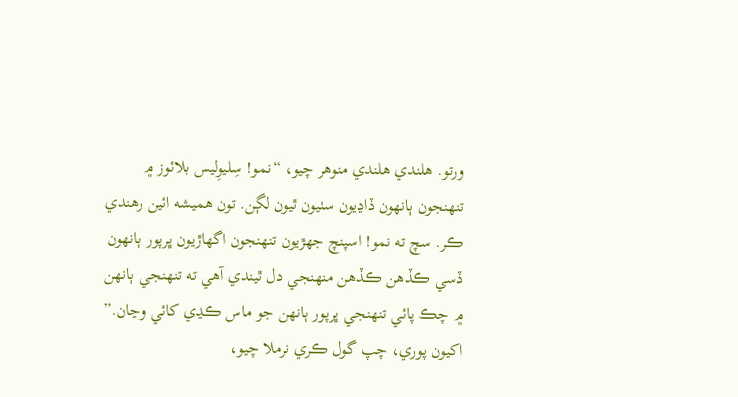ورتو. هلندي هلندي منوهر چيو، “نمو! سِليوِليس بلائوز ۾ تنهنجون ٻانهون ڏاڍيون سٺيون ٿيون لڳن. تون هميشه ائين رهندي ڪر. سچ ته نمو! اسپنچ جهڙيون تنهنجون اگهاڙيون ڀرپور ٻانهون ڏسي ڪڏهن ڪڏهن منهنجي دل ٿيندي آهي ته تنهنجي ٻانهن ۾ چڪ پائي تنهنجي ڀرپور ٻانهن جو ماس ڪڍي کائي وڃان.”
اکيون پوري، چپ گول ڪري نرملا چيو،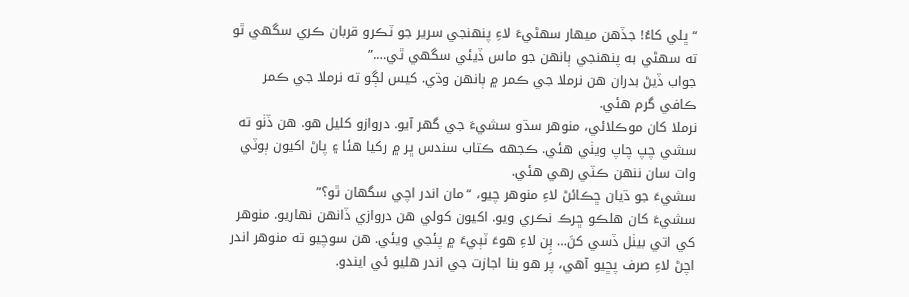“ڀلي کاءُ! جڏهن ميهار سهڻيءَ لاءِ پنهنجي سرير جو ٽڪرو قربان ڪري سگهي ٿو ته سهڻي به پنهنجي ٻانهن جو ماس ڏيئي سگهي ٿي….”
جواب ڏيڻ بدران هن نرملا جي ڪمر ۾ ٻانهن وڌي. کيس لڳو ته نرملا جي ڪمر ڪافي گرم هئي.
نرملا کان موڪلائي، منوهر سڌو سشيءَ جي گهر آيو. دروازو کليل هو. هن ڏٺو ته سشي چپ چاپ ويٺي هئي. ڪجهه ڪتاب سندس ڀر ۾ رکيا هئا ۽ پاڻ اکيون ٻوٽي وات سان ننهن ڪٽي رهي هئي.
سشيءَ جو ڌيان ڇڪائڻ لاءِ منوهر چيو، “مان اندر اچي سگهان ٿو؟”
سشيءَ کان هلڪو ڇرڪ نڪري ويو. اکيون کولي هن دروازي ڏانهن نهاريو. منوهر کي اتي بيٺل ڏسي کنَ… ٻِن لاءِ هوءَ ٽٻيءَ ۾ پئجي ويئي. هن سوچيو ته منوهر اندر اچڻ لاءِ صرف پڇيو آهي، پر هو بنا اجازت جي اندر هليو ئي ايندو.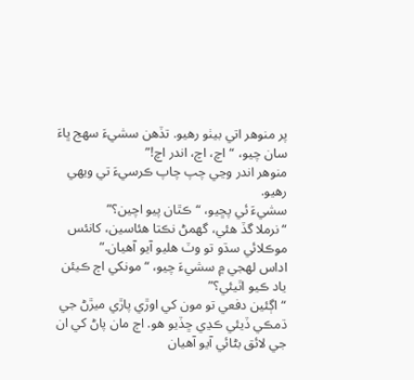پر منوهر اتي بيٺو رهيو. تڏهن سشيءَ سهج ڀاءَ سان چيو، “اچ، اچ، اندر اچ!”
منوهر اندر وڃي چپ چاپ ڪرسيءَ تي ويهي رهيو.
سشيءَ ئي پڇيو، “ڪٿان پيو اچين؟”
“نرملا گڏ هئي، گهمڻ نڪتا هئاسين، کانئس موڪلائي سڌو تو وٽ هليو آيو آهيان.”
اداس لهجي ۾ سشيءَ چيو، “مونکي اڄ ڪيئن ياد ڪيو اٿيئي؟”
“اڳئين دفعي تو مون کي اوڙي پاڙي ميڙڻ جي ڌمڪي ڏيئي ڪڍي ڇڏيو هو. اڄ مان پاڻ کي ان جي لائق بڻائي آيو آهيان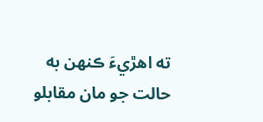ته اهڙيءَ ڪنهن به حالت جو مان مقابلو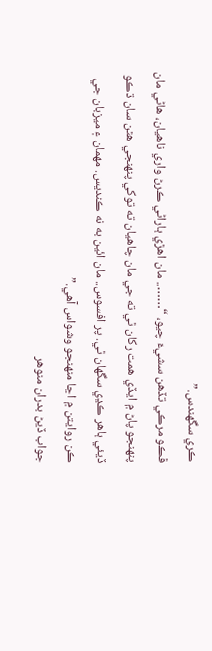ڪري سگهندس.”
ڦڪو مرڪي تڏهن سشيءَ چيو، “…….. مان اهڙي ٻاراڻي ڪرڻ واري ناهيان، هاڻي مان پنهنجو پاڻ ۾ ايڏي همت رکان ٿي ته جي مان چاهيان ته توکي پنهنجي هٿن سان ڌڪو ڏيئي ٻاهر ڪڍي سگهان ٿي. پر افسوس.. مان ائين به نه ڪنديس. مهمان ۽ ميزبان جي ڪن روايتن ۾ اڃا منهنجو وشواس آهي.”
جواب ڏيڻ بدران منوهر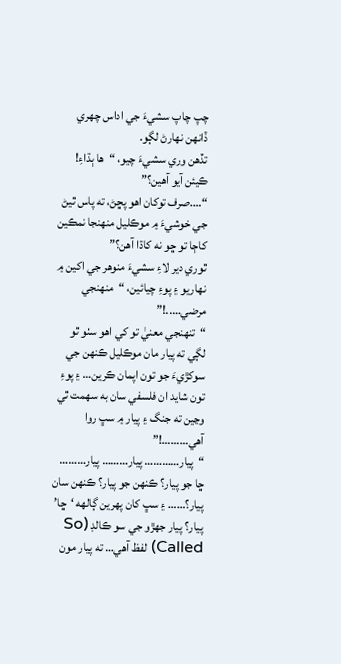چپ چاپ سشيءَ جي اداس چهري ڏانهن نهارڻ لڳو.
تڏهن وري سشيءَ چيو، “ها ٻڌاءِ! ڪيئن آيو آهين؟”
“….صرف توکان اهو پڇڻ، ته پاس ٿيڻ جي خوشيءَ ۾ موڪليل منهنجا نمڪين کاڄا تو ڇو نه کاڌا آهن؟”
ٿوري دير لاءِ سشيءَ منوهر جي اکين ۾ نهاريو ۽ پوءِ چيائين، “منهنجي مرضي…..!”
“تنهنجي معنيٰ تو کي اهو سٺو ٿو لڳي ته پيار مان موڪليل ڪنهن جي سوکڙيءَ جو تون اپمان ڪرين… ۽ پوءِ تون شايد ان فلسفي سان به سهمت ٿي وڃين ته جنگ ۽ پيار ۾ سڀ روا آهي………!”
“پيار………… پيار……… پيار……… ڇا جو پيار؟ ڪنهن جو پيار؟ ڪنهن سان پيار؟…… ۽ سڀ کان پهرين ڳالهه ‘ڇا’ پيار؟ پيار جهڙو جي سو ڪالڊ (So Called) لفظ آهي… ته پيار مون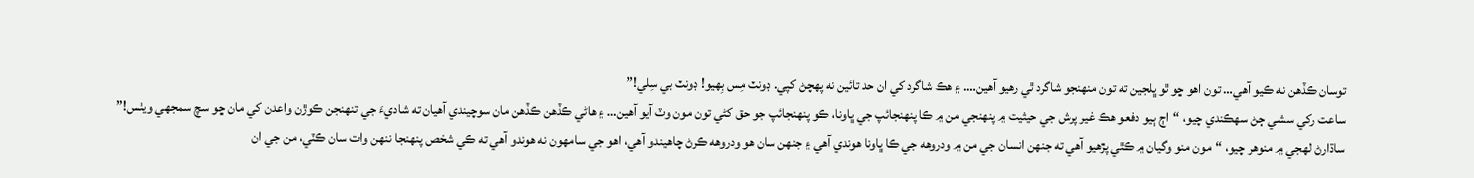توسان ڪڏهن نه ڪيو آهي… تون اهو ڇو ٿو ڀلجين ته تون منهنجو شاگرد ٿي رهيو آهين…. ۽ هڪ شاگرد کي ان حد تائين نه پهچڻ کپي. ڊونٽ مِس بِهيو! ڊونٽ بي سِلي!”
ساعت رکي سشي ڄڻ سهڪندي چيو، “اڄ ٻيو دفعو هڪ غير پرش جي حيثيت ۾ پنهنجي من ۾ ڪا پنهنجائپ جي ڀاونا، ڪو پنهنجائپ جو حق کڻي تون مون وٽ آيو آهين… ۽ هاڻي ڪڏهن ڪڏهن مان سوچيندي آهيان ته شاديءَ جي تنهنجن ڪوڙن واعدن کي مان ڇو سچ سمجهي ويٺس!”
ساڌارڻ لهجي ۾ منوهر چيو، “مون منو وگيان ۾ ڪٿي پڙهيو آهي ته جنهن انسان جي من ۾ ودروهه جي ڪا ڀاونا هوندي آهي ۽ جنهن سان هو ودروهه ڪرڻ چاهيندو آهي، اهو جي سامهون نه هوندو آهي ته ڪي شخص پنهنجا ننهن وات سان ڪٽي، من جي ان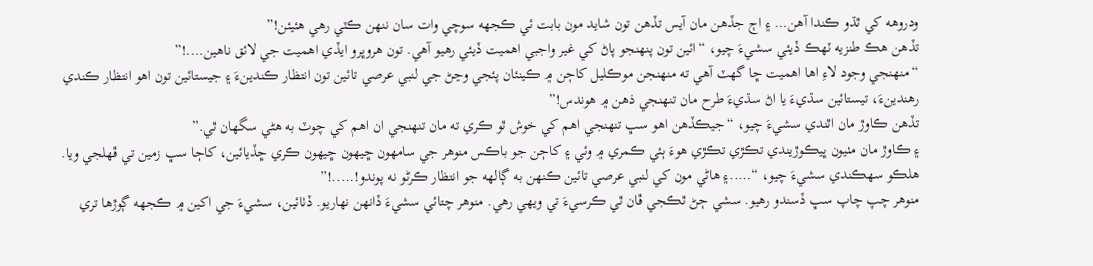ودروهه کي ٿڌو ڪندا آهن… ۽ اڄ جڏهن مان آيس تڏهن تون شايد مون بابت ئي ڪجهه سوچي وات سان ننهن ڪٽي رهي هئيئن!”
تڏهن هڪ طنزيه ٽهڪ ڏيئي سشيءَ چيو، “ائين تون پنهنجو پاڻ کي غير واجبي اهميت ڏيئي رهيو آهي. تون هروڀرو ايڏي اهميت جي لائق ناهين….!”
“منهنجي وجود لاءِ اها اهميت ڇا گهٽ آهي ته منهنجن موڪليل کاڄن ۾ ڪينئان پئجي وڃڻ جي لنبي عرصي تائين تون انتظار ڪندينءَ ۽ جيستائين تون اهو انتظار ڪندي رهندينءَ، تيستائين سڌيءَ يا اڻ سڌيءَ طرح مان تنهنجي ذهن ۾ هوندس!”
تڏهن ڪاوڙ مان اٿندي سشيءَ چيو، “جيڪڏهن اهو سڀ تنهنجي اهم کي خوش ٿو ڪري ته مان تنهنجي ان اهم کي چوٽ به هڻي سگهان ٿي.”
۽ ڪاوڙ مان مٺيون ڀيڪوڙيندي تڪڙي تڪڙي هوءَ ٻئي ڪمري ۾ وئي ۽ کاڄن جو باڪس منوهر جي سامهون ڇيهون ڇيهون ڪري ڇڏيائين، کاڄا سڀ زمين تي ڦهلجي ويا.
هلڪو سهڪندي سشيءَ چيو، “…..۽ هاڻي مون کي لنبي عرصي تائين ڪنهن به ڳالهه جو انتظار ڪرڻو نه پوندو!…..!”
منوهر چپ چاپ سڀ ڏسندو رهيو. سشي ڄڻ ٿڪجي ڦان ٿي ڪرسيءَ تي ويهي رهي. منوهر چتائي سشيءَ ڏانهن نهاريو. ڏٺائين، سشيءَ جي اکين ۾ ڪجهه ڳوڙها تري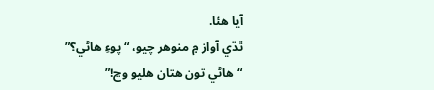آيا هئا.
ٿڌي آواز ۾ منوهر چيو، “پوءِ هاڻي؟”
“هاڻي تون هتان هليو وڃ!”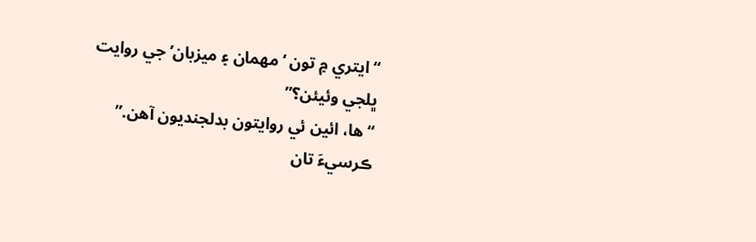“ايتري ۾ تون ‘مهمان ۽ ميزبان’ جي روايت ڀلجي وئيئن؟”
“ها، ائين ئي روايتون بدلجنديون آهن.”
ڪرسيءَ تان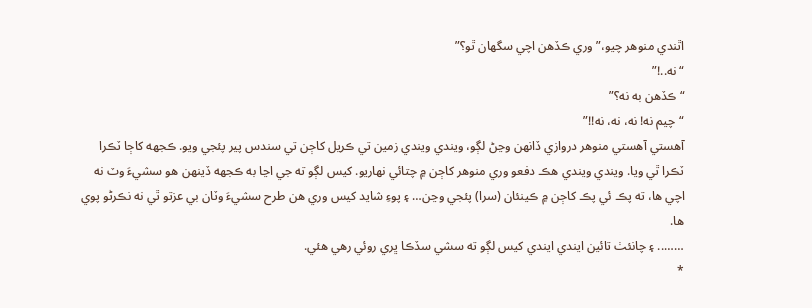اٿندي منوهر چيو،”وري ڪڏهن اچي سگهان ٿو؟”
“نه..!”
“ڪڏهن به نه؟”
“چيم نه! نه، نه، نه!!”
آهستي آهستي منوهر دروازي ڏانهن وڃڻ لڳو، ويندي ويندي زمين تي ڪريل کاڄن تي سندس پير پئجي ويو. ڪجهه کاڄا ٽڪرا ٽڪرا ٿي ويا. ويندي ويندي هڪ دفعو وري منوهر کاڄن ۾ چتائي نهاريو. کيس لڳو ته جي اڃا به ڪجهه ڏينهن هو سشيءَ وٽ نه اچي ها، ته پڪ ئي پڪ کاڄن ۾ ڪينئان (سرا) پئجي وڃن… ۽ پوءِ شايد کيس وري هن طرح سشيءَ وٽان بي عزتو ٿي نه نڪرڻو پوي ها.
…….. ۽ چانئٺ تائين ايندي ايندي کيس لڳو ته سشي سڏڪا ڀري روئي رهي هئي.
*